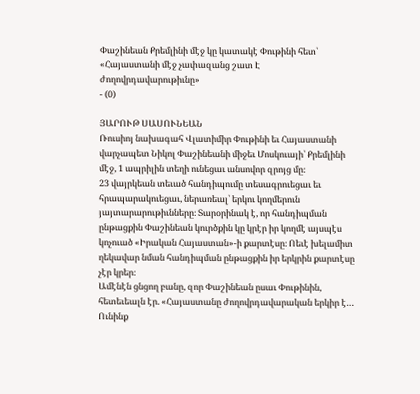Փաշինեան Քրեմլինի մէջ կը կատակէ Փութինի հետ՝ «Հայաստանի մէջ չափազանց շատ Է ժողովրդավարութիւնը»
- (0)

ՅԱՐՈՒԹ ՍԱՍՈՒՆԵԱՆ
Ռուսիոյ նախագահ Վլատիմիր Փութինի եւ Հայաստանի վարչապետ Նիկոլ Փաշինեանի միջեւ Մոսկուայի՝ Քրեմլինի մէջ, 1 ապրիլին տեղի ունեցաւ անսովոր զրոյց մը։
23 վայրկեան տեւած հանդիպումը տեսագրուեցաւ եւ հրապարակուեցաւ, ներառեալ՝ երկու կողմերուն յայտարարութիւնները։ Տարօրինակ է, որ հանդիպման ընթացքին Փաշինեան կուրծքին կը կրէր իր կողմէ այսպէս կոչուած «Իրական Հայաստան»-ի քարտէսը։ Ոեւէ խելամիտ ղեկավար նման հանդիպման ընթացքին իր երկրին քարտէսը չէր կրեր։
Ամէնէն ցնցող բանը, զոր Փաշինեան ըսաւ Փութինին, հետեւեալն էր. «Հայաստանը ժողովրդավարական երկիր է… Ունինք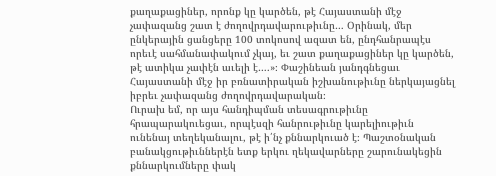քաղաքացիներ, որոնք կը կարծեն, թէ Հայաստանի մէջ չափազանց շատ է ժողովրդավարութիւնը… Օրինակ, մեր ընկերային ցանցերը 100 տոկոսով ազատ են, ընդհանրապէս որեւէ սահմանափակում չկայ, եւ շատ քաղաքացիներ կը կարծեն, թէ ատիկա չափէն աւելի է….»։ Փաշինեան յանդգնեցաւ Հայաստանի մէջ իր բռնատիրական իշխանութիւնը ներկայացնել իբրեւ չափազանց ժողովրդավարական։
Ուրախ եմ, որ այս հանդիպման տեսագրութիւնը հրապարակուեցաւ, որպէսզի հանրութիւնը կարելիութիւն ունենայ տեղեկանալու, թէ ի՛նչ քննարկուած է։ Պաշտօնական բանակցութիւններէն ետք երկու ղեկավարները շարունակեցին քննարկումները փակ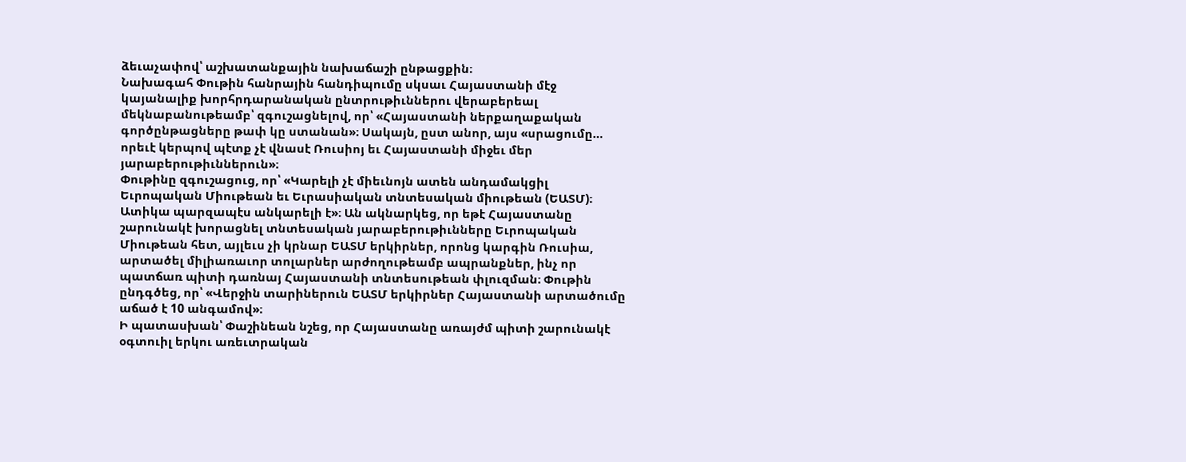ձեւաչափով՝ աշխատանքային նախաճաշի ընթացքին։
Նախագահ Փութին հանրային հանդիպումը սկսաւ Հայաստանի մէջ կայանալիք խորհրդարանական ընտրութիւններու վերաբերեալ մեկնաբանութեամբ՝ զգուշացնելով, որ՝ «Հայաստանի ներքաղաքական գործընթացները թափ կը ստանան»։ Սակայն, ըստ անոր, այս «սրացումը… որեւէ կերպով պէտք չէ վնասէ Ռուսիոյ եւ Հայաստանի միջեւ մեր յարաբերութիւններուն»։
Փութինը զգուշացուց, որ՝ «Կարելի չէ միեւնոյն ատեն անդամակցիլ Եւրոպական Միութեան եւ Եւրասիական տնտեսական միութեան (ԵԱՏՄ)։ Ատիկա պարզապէս անկարելի է»։ Ան ակնարկեց, որ եթէ Հայաստանը շարունակէ խորացնել տնտեսական յարաբերութիւնները Եւրոպական Միութեան հետ, այլեւս չի կրնար ԵԱՏՄ երկիրներ, որոնց կարգին Ռուսիա, արտածել միլիառաւոր տոլարներ արժողութեամբ ապրանքներ, ինչ որ պատճառ պիտի դառնայ Հայաստանի տնտեսութեան փլուզման։ Փութին ընդգծեց, որ՝ «Վերջին տարիներուն ԵԱՏՄ երկիրներ Հայաստանի արտածումը աճած է 10 անգամով»։
Ի պատասխան՝ Փաշինեան նշեց, որ Հայաստանը առայժմ պիտի շարունակէ օգտուիլ երկու առեւտրական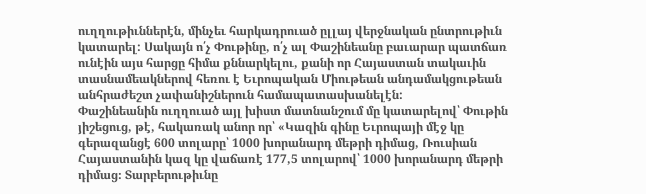ուղղութիւններէն, մինչեւ հարկադրուած ըլլայ վերջնական ընտրութիւն կատարել: Սակայն ո՛չ Փութինը, ո՛չ ալ Փաշինեանը բաւարար պատճառ ունէին այս հարցը հիմա քննարկելու, քանի որ Հայաստան տակաւին տասնամեակներով հեռու է Եւրոպական Միութեան անդամակցութեան անհրաժեշտ չափանիշներուն համապատասխանելէն:
Փաշինեանին ուղղուած այլ խիստ մատնանշում մը կատարելով՝ Փութին յիշեցուց, թէ, հակառակ անոր որ՝ «Կազին գինը Եւրոպայի մէջ կը գերազանցէ 600 տոլարը՝ 1000 խորանարդ մեթրի դիմաց, Ռուսիան Հայաստանին կազ կը վաճառէ 177,5 տոլարով՝ 1000 խորանարդ մեթրի դիմաց։ Տարբերութիւնը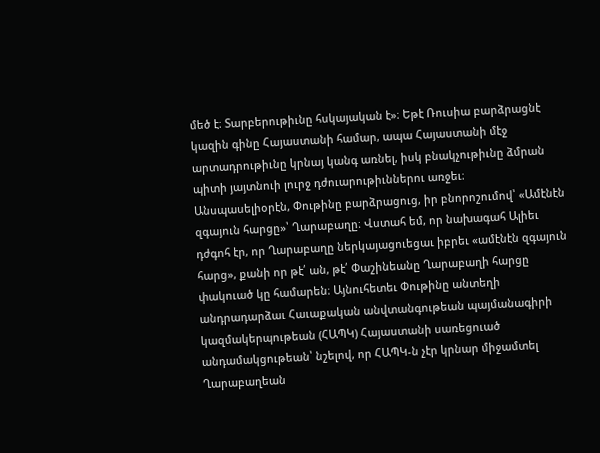մեծ է։ Տարբերութիւնը հսկայական է»։ Եթէ Ռուսիա բարձրացնէ կազին գինը Հայաստանի համար, ապա Հայաստանի մէջ արտադրութիւնը կրնայ կանգ առնել, իսկ բնակչութիւնը ձմրան պիտի յայտնուի լուրջ դժուարութիւններու առջեւ։
Անսպասելիօրէն, Փութինը բարձրացուց, իր բնորոշումով՝ «Ամէնէն զգայուն հարցը»՝ Ղարաբաղը։ Վստահ եմ, որ նախագահ Ալիեւ դժգոհ էր, որ Ղարաբաղը ներկայացուեցաւ իբրեւ «ամէնէն զգայուն հարց», քանի որ թէ՛ ան, թէ՛ Փաշինեանը Ղարաբաղի հարցը փակուած կը համարեն։ Այնուհետեւ Փութինը անտեղի անդրադարձաւ Հաւաքական անվտանգութեան պայմանագիրի կազմակերպութեան (ՀԱՊԿ) Հայաստանի սառեցուած անդամակցութեան՝ նշելով, որ ՀԱՊԿ-ն չէր կրնար միջամտել Ղարաբաղեան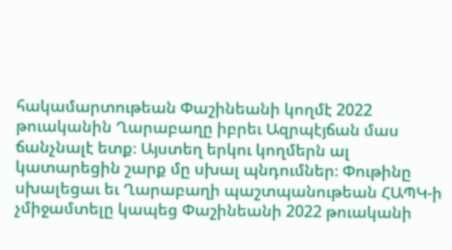հակամարտութեան Փաշինեանի կողմէ 2022 թուականին Ղարաբաղը իբրեւ Ազրպէյճան մաս ճանչնալէ ետք։ Այստեղ երկու կողմերն ալ կատարեցին շարք մը սխալ պնդումներ։ Փութինը սխալեցաւ եւ Ղարաբաղի պաշտպանութեան ՀԱՊԿ-ի չմիջամտելը կապեց Փաշինեանի 2022 թուականի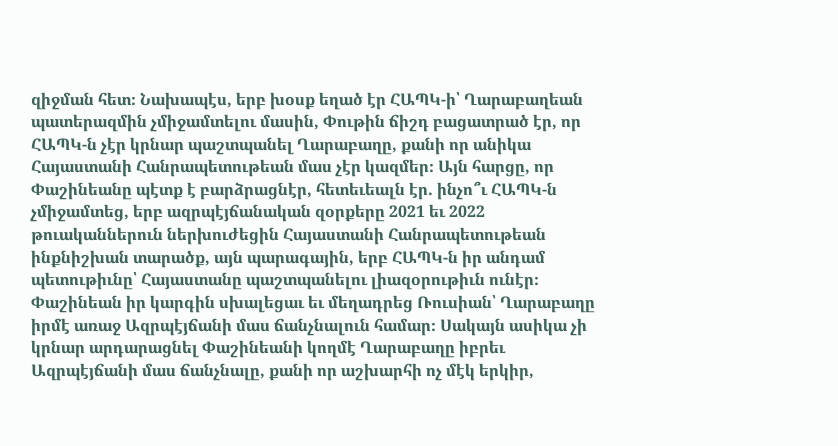զիջման հետ։ Նախապէս, երբ խօսք եղած էր ՀԱՊԿ-ի՝ Ղարաբաղեան պատերազմին չմիջամտելու մասին, Փութին ճիշդ բացատրած էր, որ ՀԱՊԿ-ն չէր կրնար պաշտպանել Ղարաբաղը, քանի որ անիկա Հայաստանի Հանրապետութեան մաս չէր կազմեր։ Այն հարցը, որ Փաշինեանը պէտք է բարձրացնէր, հետեւեալն էր. ինչո՞ւ ՀԱՊԿ-ն չմիջամտեց, երբ ազրպէյճանական զօրքերը 2021 եւ 2022 թուականներուն ներխուժեցին Հայաստանի Հանրապետութեան ինքնիշխան տարածք, այն պարագային, երբ ՀԱՊԿ-ն իր անդամ պետութիւնը՝ Հայաստանը պաշտպանելու լիազօրութիւն ունէր։
Փաշինեան իր կարգին սխալեցաւ եւ մեղադրեց Ռուսիան՝ Ղարաբաղը իրմէ առաջ Ազրպէյճանի մաս ճանչնալուն համար։ Սակայն ասիկա չի կրնար արդարացնել Փաշինեանի կողմէ Ղարաբաղը իբրեւ Ազրպէյճանի մաս ճանչնալը, քանի որ աշխարհի ոչ մէկ երկիր,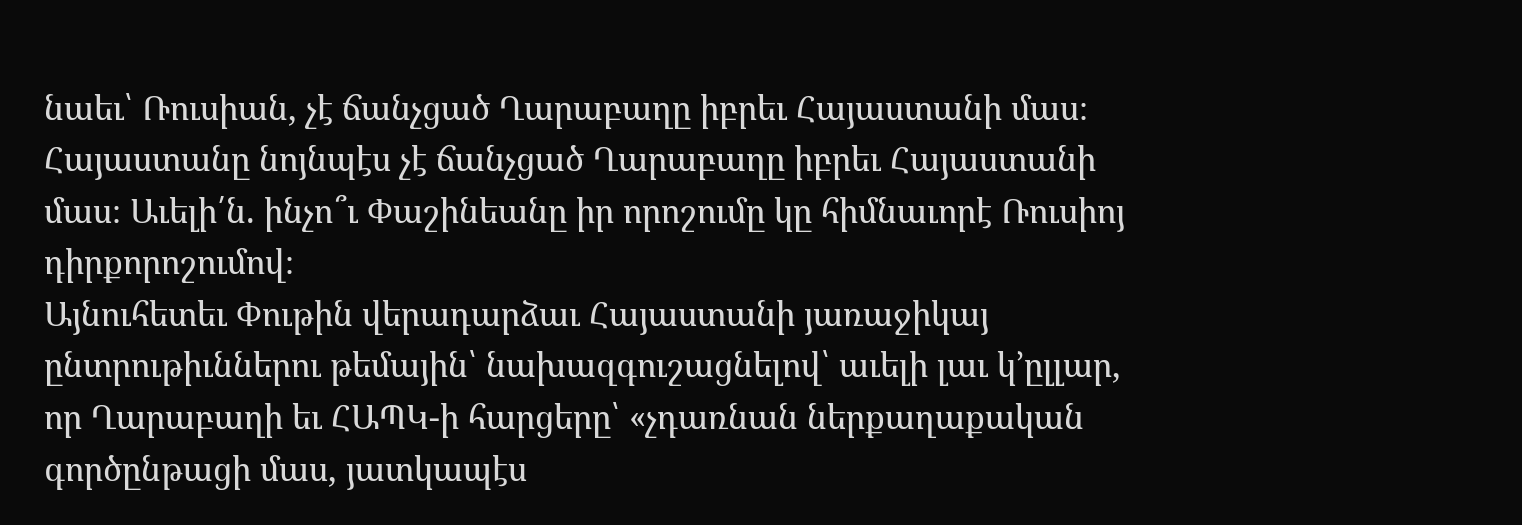նաեւ՝ Ռուսիան, չէ ճանչցած Ղարաբաղը իբրեւ Հայաստանի մաս։ Հայաստանը նոյնպէս չէ ճանչցած Ղարաբաղը իբրեւ Հայաստանի մաս։ Աւելի՛ն. ինչո՞ւ Փաշինեանը իր որոշումը կը հիմնաւորէ Ռուսիոյ դիրքորոշումով։
Այնուհետեւ Փութին վերադարձաւ Հայաստանի յառաջիկայ ընտրութիւններու թեմային՝ նախազգուշացնելով՝ աւելի լաւ կ’ըլլար, որ Ղարաբաղի եւ ՀԱՊԿ-ի հարցերը՝ «չդառնան ներքաղաքական գործընթացի մաս, յատկապէս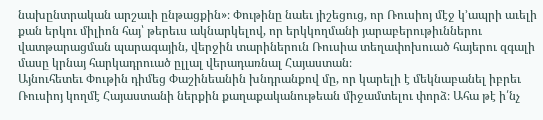նախընտրական արշաւի ընթացքին»։ Փութինը նաեւ յիշեցուց, որ Ռուսիոյ մէջ կ’ապրի աւելի քան երկու միլիոն հայ՝ թերեւս ակնարկելով, որ երկկողմանի յարաբերութիւններու վատթարացման պարագային, վերջին տարիներուն Ռուսիա տեղափոխուած հայերու զգալի մասը կրնայ հարկադրուած ըլլալ վերադառնալ Հայաստան։
Այնուհետեւ Փութին դիմեց Փաշինեանին խնդրանքով մը, որ կարելի է մեկնաբանել իբրեւ Ռուսիոյ կողմէ Հայաստանի ներքին քաղաքականութեան միջամտելու փորձ։ Ահա թէ ի՛նչ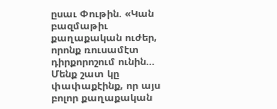ըսաւ Փութին. «Կան բազմաթիւ քաղաքական ուժեր, որոնք ռուսամէտ դիրքորոշում ունին… Մենք շատ կը փափաքէինք, որ այս բոլոր քաղաքական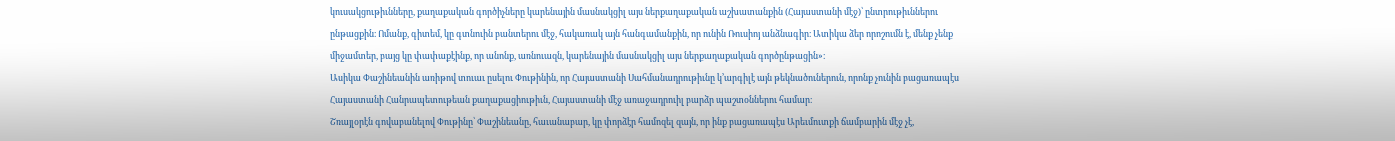կուսակցութիւնները, քաղաքական գործիչները կարենային մասնակցիլ այս ներքաղաքական աշխատանքին (Հայաստանի մէջ)՝ ընտրութիւններու ընթացքին։ Ոմանք, գիտեմ, կը գտնուին բանտերու մէջ, հակառակ այն հանգամանքին, որ ունին Ռուսիոյ անձնագիր։ Ատիկա ձեր որոշումն է, մենք չենք միջամտեր, բայց կը փափաքէինք, որ անոնք, առնուազն, կարենային մասնակցիլ այս ներքաղաքական գործընթացին»։
Ասիկա Փաշինեանին առիթով տուաւ ըսելու Փութինին, որ Հայաստանի Սահմանադրութիւնը կ’արգիլէ այն թեկնածուներուն, որոնք չունին բացառապէս Հայաստանի Հանրապետութեան քաղաքացիութիւն, Հայաստանի մէջ առաջադրուիլ բարձր պաշտօններու համար։
Շռայլօրէն գովաբանելով Փութինը՝ Փաշինեանը, հաւանաբար, կը փորձէր համոզել զայն, որ ինք բացառապէս Արեւմուտքի ճամբարին մէջ չէ,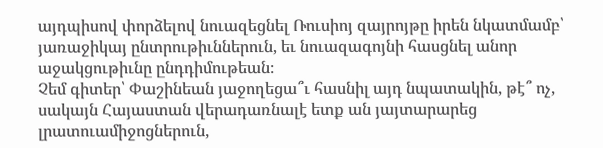այդպիսով փորձելով նուազեցնել Ռուսիոյ զայրոյթը իրեն նկատմամբ՝ յառաջիկայ ընտրութիւններուն, եւ նուազագոյնի հասցնել անոր աջակցութիւնը ընդդիմութեան։
Չեմ գիտեր՝ Փաշինեան յաջողեցա՞ւ հասնիլ այդ նպատակին, թէ՞ ոչ, սակայն Հայաստան վերադառնալէ ետք ան յայտարարեց լրատուամիջոցներուն,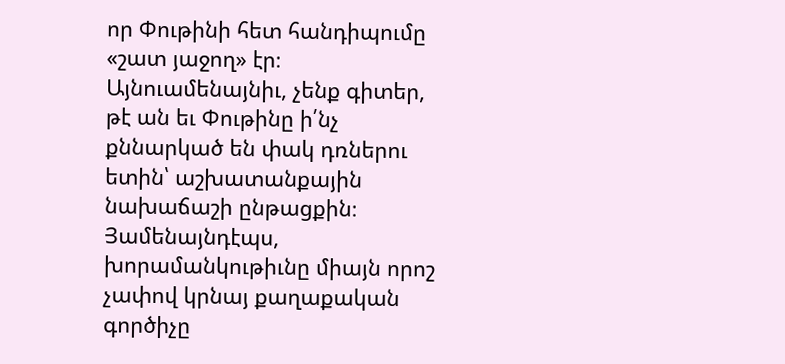որ Փութինի հետ հանդիպումը «շատ յաջող» էր։ Այնուամենայնիւ, չենք գիտեր, թէ ան եւ Փութինը ի՛նչ քննարկած են փակ դռներու ետին՝ աշխատանքային նախաճաշի ընթացքին։ Յամենայնդէպս, խորամանկութիւնը միայն որոշ չափով կրնայ քաղաքական գործիչը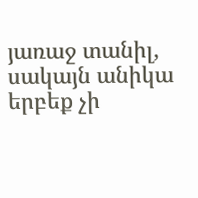յառաջ տանիլ, սակայն անիկա երբեք չի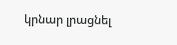կրնար լրացնել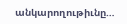անկարողութիւնը…